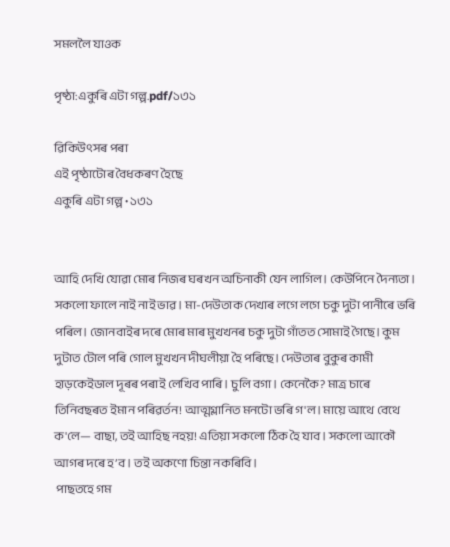সমললৈ যাওক

পৃষ্ঠা:একুৰি এটা গল্প.pdf/১৩১

ৱিকিউৎসৰ পৰা
এই পৃষ্ঠাটোৰ বৈধকৰণ হৈছে
একুৰি এটা গল্প • ১৩১


আহি দেখি যোৱা মোৰ নিজৰ ঘৰখন অচিনাকী যেন লাগিল। কেউপিনে দৈন্যতা। সকলো ফালে নাই নাই ভাৱ। মা-দেউতাক দেখাৰ লগে লগে চকু দুটা পানীৰে ভৰি পৰিল। জোনবাইৰ দৰে মোৰ মাৰ মুখখনৰ চকু দুটা গাঁতত সোমাই গৈছে। কুম দুটাত টোল পৰি গোল মুখখন দীঘলীয়া হৈ পৰিছে। দেউতাৰ বুকুৰ কামী হাড়কেইডাল দূৰৰ পৰাই লেখিব পাৰি। চুলি বগা। কেনেকৈ? মাত্ৰ চাৰে তিনিবছৰত ইমান পৰিৱৰ্তন! আত্মগ্লানিত মনটো ভৰি গ'ল। মায়ে আথে বেথে ক'লে— বাছা, তই আহিছ নহয়! এতিয়া সকলো ঠিক হৈ যাব। সকলো আকৌ আগৰ দৰে হ’ব। তই অকণো চিন্তা নকৰিবি।
 পাছতহে গম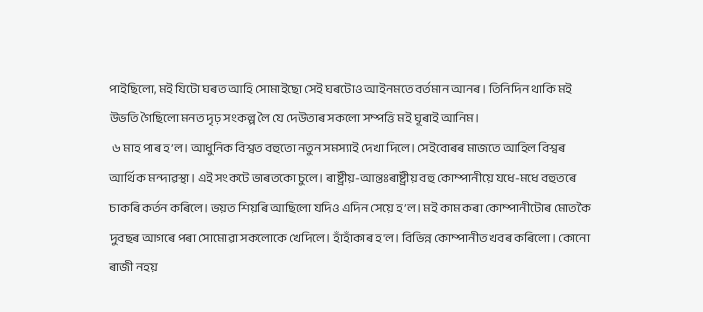পাইছিলো, মই যিটো ঘৰত আহি সোমাইছো সেই ঘৰটোও আইনমতে বৰ্তমান আনৰ। তিনিদিন থাকি মই উভতি গৈছিলো মনত দৃঢ় সংকল্প লৈ যে দেউতাৰ সকলো সম্পত্তি মই ঘূৰাই আনিম।
 ৬ মাহ পাৰ হ’ল। আধুনিক বিশ্বত বহুতো নতুন সমস্যাই দেখা দিলে। সেইবোৰৰ মাজতে আহিল বিশ্বৰ আৰ্থিক মন্দাৱস্থা। এই সংকটে ভাৰতকো চুলে। ৰাষ্ট্ৰীয়-আন্তঃৰাষ্ট্ৰীয় বহু কোম্পানীয়ে যধে-মধে বহুতৰে চাকৰি কৰ্তন কৰিলে। ভয়ত শিয়ৰি আছিলো যদিও এদিন সেয়ে হ’ল। মই কাম কৰা কোম্পানীটোৰ মোতকৈ দুবছৰ আগৰে পৰা সোমোৱা সকলোকে খেদিলে। হাঁহাঁকাৰ হ'ল। বিভিন্ন কোম্পানীত খবৰ কৰিলো। কোনো ৰাজী নহয়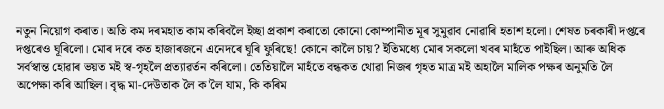নতুন নিয়োগ কৰাত। অতি কম দৰমহাত কাম কৰিবলৈ ইচ্ছা প্ৰকাশ কৰাতো কোনো কোম্পানীত মূৰ সুমুৱাব নোৱাৰি হতাশ হলো। শেষত চৰকাৰী দপ্তৰে দপ্তৰেও ঘূৰিলো। মোৰ দৰে কত হাজাৰজনে এনেদৰে ঘূৰি ফুৰিছে! কোনে কালৈ চায়? ইতিমধ্যে মোৰ সকলো খবৰ মাহঁতে পাইছিল। আৰু অধিক সৰ্বস্বান্ত হোৱাৰ ভয়ত মই স্ব-গৃহলৈ প্ৰত্যাৱৰ্তন কৰিলো। তেতিয়ালৈ মাহঁতে বন্ধকত থোৱা নিজৰ গৃহত মাত্ৰ মই অহালৈ মালিক পক্ষৰ অনুমতি লৈ অপেক্ষা কৰি আছিল। বৃদ্ধ মা-দেউতাক লৈ ক'লৈ যাম, কি কৰিম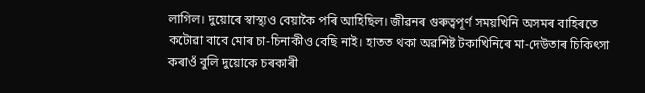লাগিল। দুয়োৰে স্বাস্থ্যও বেয়াকৈ পৰি আহিছিল। জীৱনৰ গুৰুত্বপূৰ্ণ সময়খিনি অসমৰ বাহিৰতে কটোৱা বাবে মোৰ চা-চিনাকীও বেছি নাই। হাতত থকা অৱশিষ্ট টকাখিনিৰে মা-দেউতাৰ চিকিৎসা কৰাওঁ বুলি দুয়োকে চৰকাৰী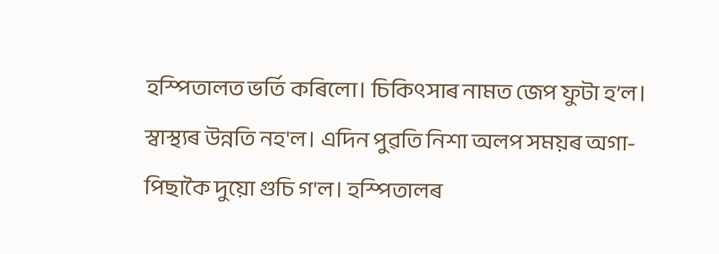হস্পিতালত ভৰ্তি কৰিলো। চিকিৎসাৰ নামত জেপ ফুটা হ’ল। স্বাস্থ্যৰ উন্নতি নহ'ল। এদিন পুৱতি নিশা অলপ সময়ৰ অগা-পিছাকৈ দুয়ো গুচি গ'ল। হস্পিতালৰ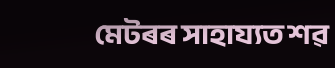মেটৰৰ সাহায্যত শৱ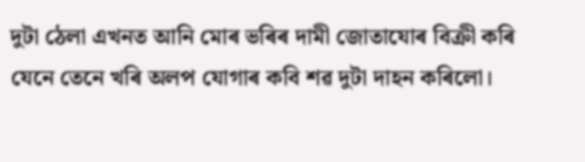দুটা ঠেলা এখনত আনি মোৰ ভৰিৰ দামী জোতাযোৰ বিক্ৰী কৰি যেনে তেনে খৰি অলপ যোগাৰ কবি শৱ দুটা দাহন কৰিলো।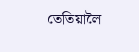তেতিয়ালৈ